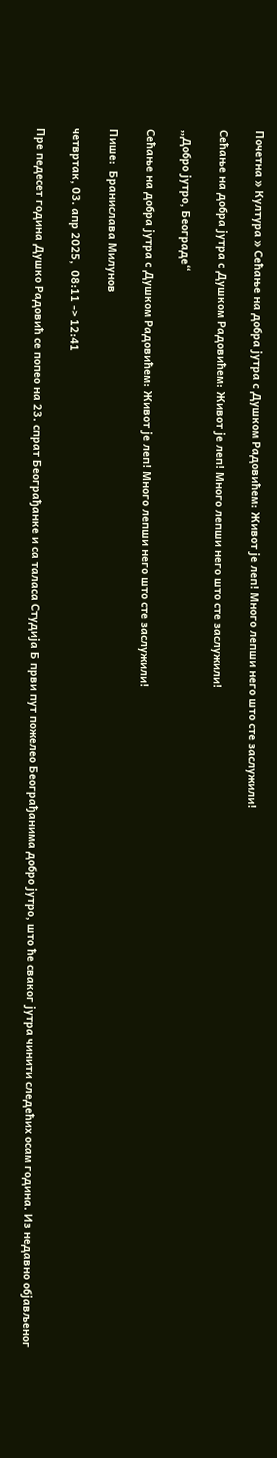Почетна » Култура » Сећање на добра јутра с Душком Радовићем: Живот је леп! Много лепши него што сте заслужили!

Сећање на добра јутра с Душком Радовићем: Живот је леп! Много лепши него што сте заслужили!

„Добро јутро, Београде“

Сећање на добра јутра с Душком Радовићем: Живот је леп! Много лепши него што сте заслужили!

Пише:  Бранислава Милунов

четвртак, 03. апр 2025,  08:11 -> 12:41

Пре педесет година Душко Радовић се попео на 23. спрат Београђанке и са таласа Студија Б први пут пожелео Београђанима добро јутро, што ће сваког јутра чинити следећих осам година. Из недавно објављеног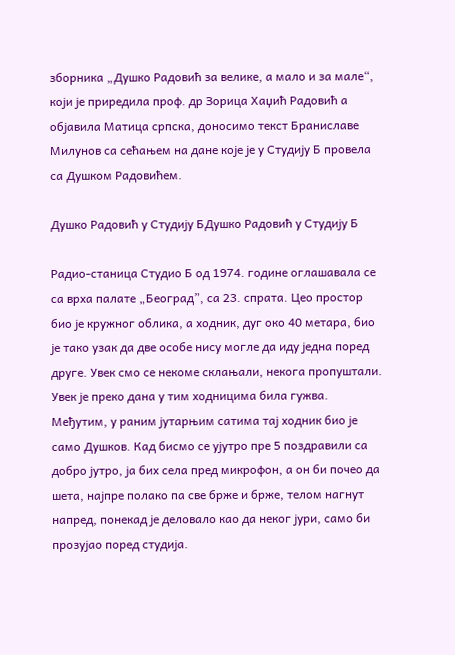зборника „Душко Радовић за велике, а мало и за мале“, који је приредила проф. др Зорица Хаџић Радовић а објавила Матица српска, доносимо текст Браниславе Милунов са сећањем на дане које је у Студију Б провела са Душком Радовићем.

Душко Радовић у Студију БДушко Радовић у Студију Б

Радио-станица Студио Б од 1974. године оглашавала се са врха палате „Београд”, са 23. спрата. Цео простор био је кружног облика, а ходник, дуг око 40 метара, био је тако узак да две особе нису могле да иду једна поред друге. Увек смо се некоме склањали, некога пропуштали. Увек је преко дана у тим ходницима била гужва. Међутим, у раним јутарњим сатима тај ходник био је само Душков. Кад бисмо се ујутро пре 5 поздравили са добро јутро, ја бих села пред микрофон, а он би почео да шета, најпре полако па све брже и брже, телом нагнут напред, понекад је деловало као да неког јури, само би прозујао поред студија.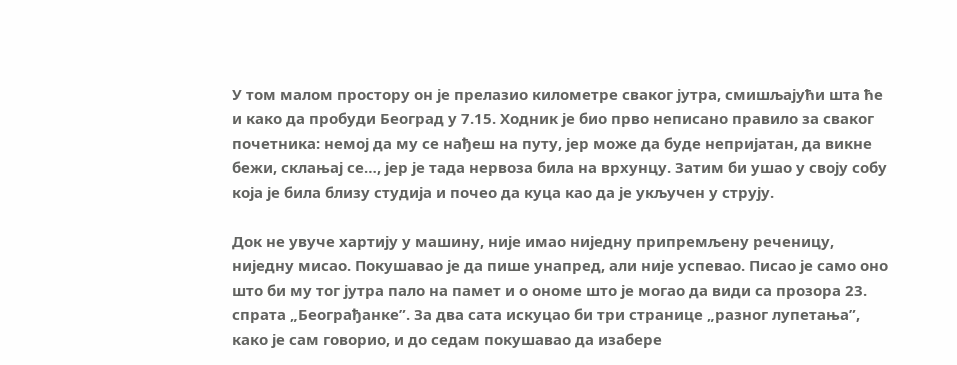У том малом простору он је прелазио километре сваког јутра, смишљајући шта ће и како да пробуди Београд у 7.15. Ходник је био прво неписано правило за сваког почетника: немој да му се нађеш на путу, јер може да буде непријатан, да викне бежи, склањај се…, јер је тада нервоза била на врхунцу. Затим би ушао у своју собу која је била близу студија и почео да куца као да је укључен у струју.

Док не увуче хартију у машину, није имао ниједну припремљену реченицу, ниједну мисао. Покушавао је да пише унапред, али није успевао. Писао је само оно што би му тог јутра пало на памет и о ономе што је могао да види са прозора 23. спрата „Београђанке”. За два сата искуцао би три странице „разног лупетања”, како је сам говорио, и до седам покушавао да изабере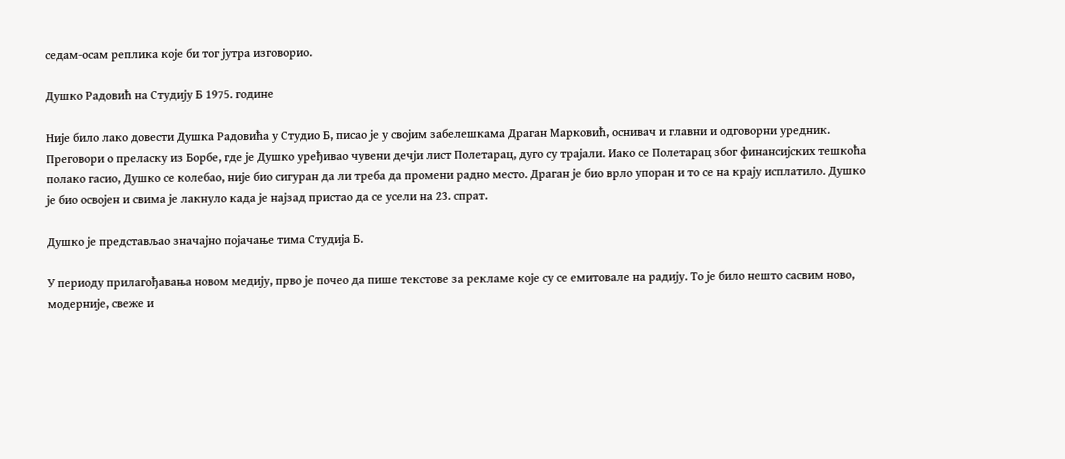седам-осам реплика које би тог јутра изговорио.

Душко Радовић на Студију Б 1975. године

Није било лако довести Душка Радовића у Студио Б, писао је у својим забелешкама Драган Марковић, оснивач и главни и одговорни уредник. Преговори о преласку из Борбе, где је Душко уређивао чувени дечји лист Полетарац, дуго су трајали. Иако се Полетарац због финансијских тешкоћа полако гасио, Душко се колебао, није био сигуран да ли треба да промени радно место. Драган је био врло упоран и то се на крају исплатило. Душко је био освојен и свима је лакнуло када је најзад пристао да се усели на 23. спрат.

Душко је представљао значајно појачање тима Студија Б.

У периоду прилагођавања новом медију, прво је почео да пише текстове за рекламе које су се емитовале на радију. То је било нешто сасвим ново, модерније, свеже и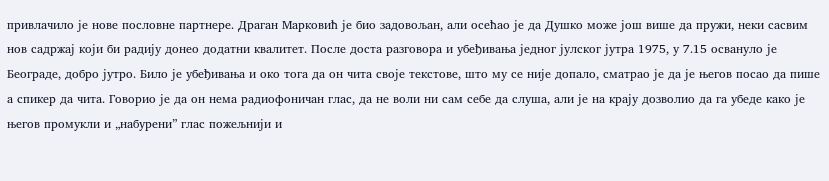привлачило је нове пословне партнере. Драган Марковић је био задовољан, али осећао је да Душко може још више да пружи, неки сасвим нов садржај који би радију донео додатни квалитет. После доста разговора и убеђивања једног јулског јутра 1975, у 7.15 освануло је Београде, добро јутро. Било је убеђивања и око тога да он чита своје текстове, што му се није допало, сматрао је да је његов посао да пише а спикер да чита. Говорио је да он нема радиофоничан глас, да не воли ни сам себе да слуша, али је на крају дозволио да га убеде како је његов промукли и „набурени” глас пожељнији и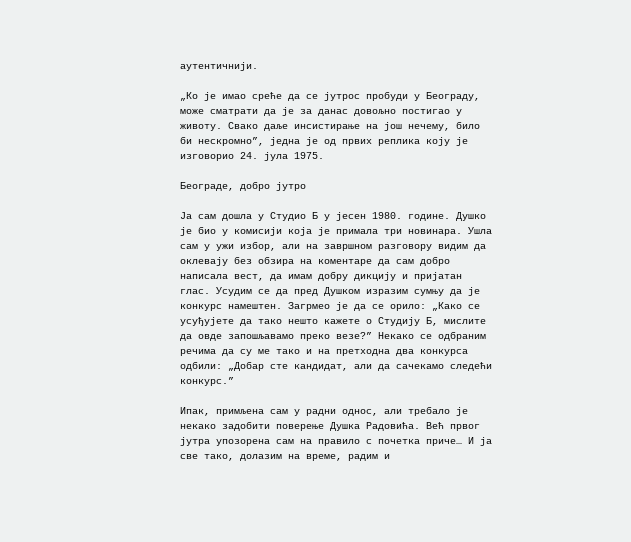аутентичнији.

„Ко је имао среће да се јутрос пробуди у Београду, може сматрати да је за данас довољно постигао у животу. Свако даље инсистирање на још нечему, било би нескромно”, једна је од првих реплика коју је изговорио 24. јула 1975.

Београде, добро јутро

Ја сам дошла у Студио Б у јесен 1980. године. Душко је био у комисији која је примала три новинара. Ушла сам у ужи избор, али на завршном разговору видим да оклевају без обзира на коментаре да сам добро написала вест, да имам добру дикцију и пријатан глас. Усудим се да пред Душком изразим сумњу да је конкурс намештен. Загрмео је да се орило: „Како се усуђујете да тако нешто кажете о Студију Б, мислите да овде запошљавамо преко везе?” Некако се одбраним речима да су ме тако и на претходна два конкурса одбили: „Добар сте кандидат, али да сачекамо следећи конкурс.”

Ипак, примљена сам у радни однос, али требало је некако задобити поверење Душка Радовића. Већ првог јутра упозорена сам на правило с почетка приче… И ја све тако, долазим на време, радим и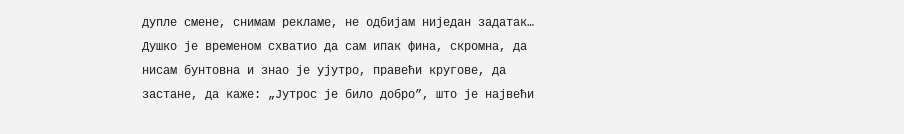дупле смене, снимам рекламе, не одбијам ниједан задатак… Душко је временом схватио да сам ипак фина, скромна, да нисам бунтовна и знао је ујутро, правећи кругове, да застане, да каже: „Јутрос је било добро”, што је највећи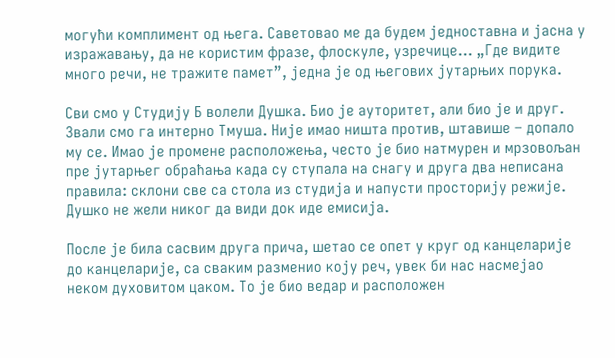могући комплимент од њега. Саветовао ме да будем једноставна и јасна у изражавању, да не користим фразе, флоскуле, узречице… „Где видите много речи, не тражите памет”, једна је од његових јутарњих порука.

Сви смо у Студију Б волели Душка. Био је ауторитет, али био је и друг. Звали смо га интерно Тмуша. Није имао ништа против, штавише – допало му се. Имао је промене расположења, често је био натмурен и мрзовољан пре јутарњег обраћања када су ступала на снагу и друга два неписана правила: склони све са стола из студија и напусти просторију режије. Душко не жели никог да види док иде емисија.

После је била сасвим друга прича, шетао се опет у круг од канцеларије до канцеларије, са сваким разменио коју реч, увек би нас насмејао неком духовитом цаком. То је био ведар и расположен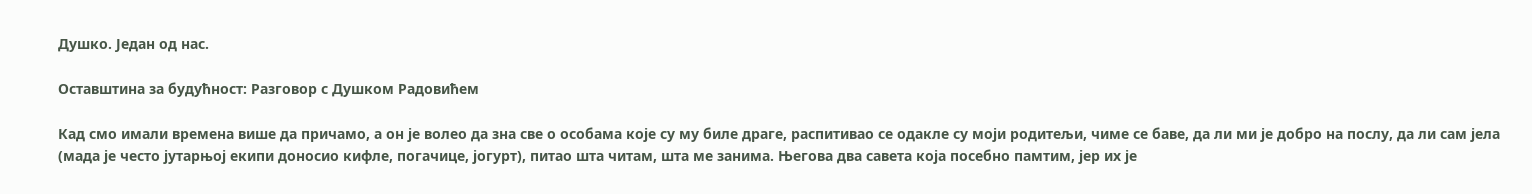Душко. Један од нас.

Оставштина за будућност: Разговор с Душком Радовићем

Кад смо имали времена више да причамо, а он је волео да зна све о особама које су му биле драге, распитивао се одакле су моји родитељи, чиме се баве, да ли ми је добро на послу, да ли сам јела (мада је често јутарњој екипи доносио кифле, погачице, јогурт), питао шта читам, шта ме занима. Његова два савета која посебно памтим, јер их је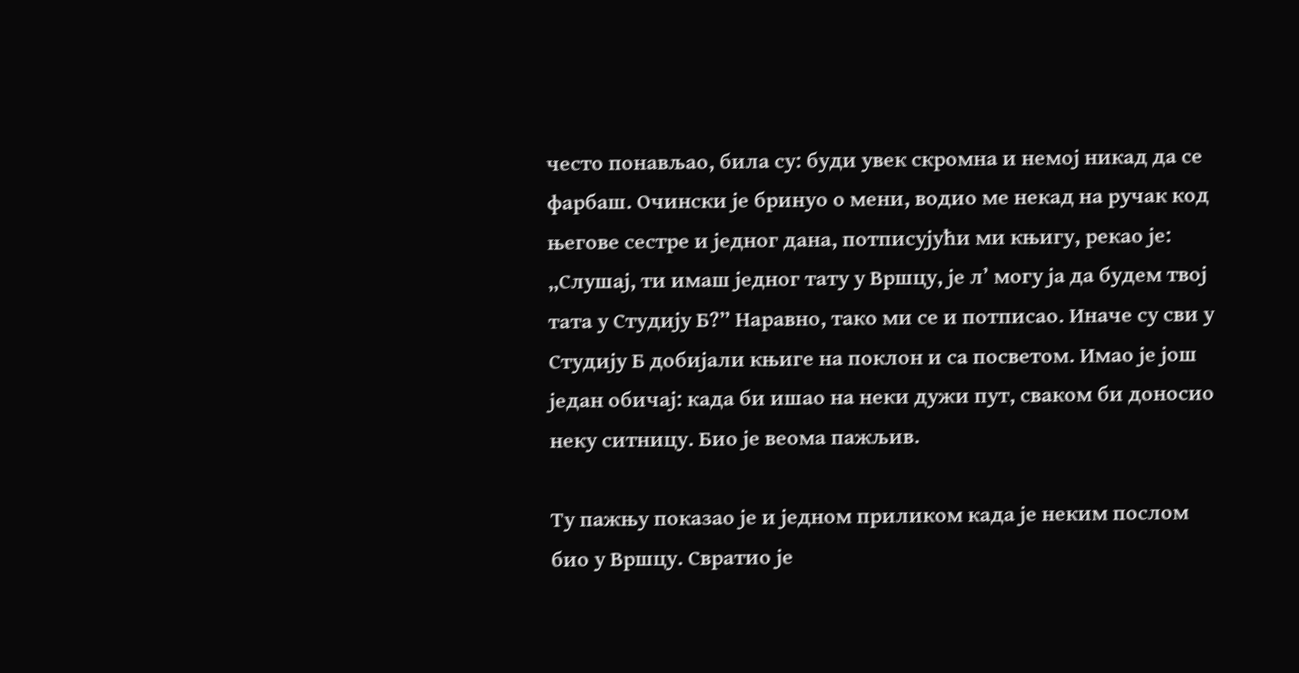често понављао, била су: буди увек скромна и немој никад да се фарбаш. Очински је бринуо о мени, водио ме некад на ручак код његове сестре и једног дана, потписујући ми књигу, рекао је: „Слушај, ти имаш једног тату у Вршцу, је л’ могу ја да будем твој тата у Студију Б?” Наравно, тако ми се и потписао. Иначе су сви у Студију Б добијали књиге на поклон и са посветом. Имао је још један обичај: када би ишао на неки дужи пут, сваком би доносио неку ситницу. Био је веома пажљив.

Ту пажњу показао је и једном приликом када је неким послом био у Вршцу. Свратио је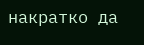накратко да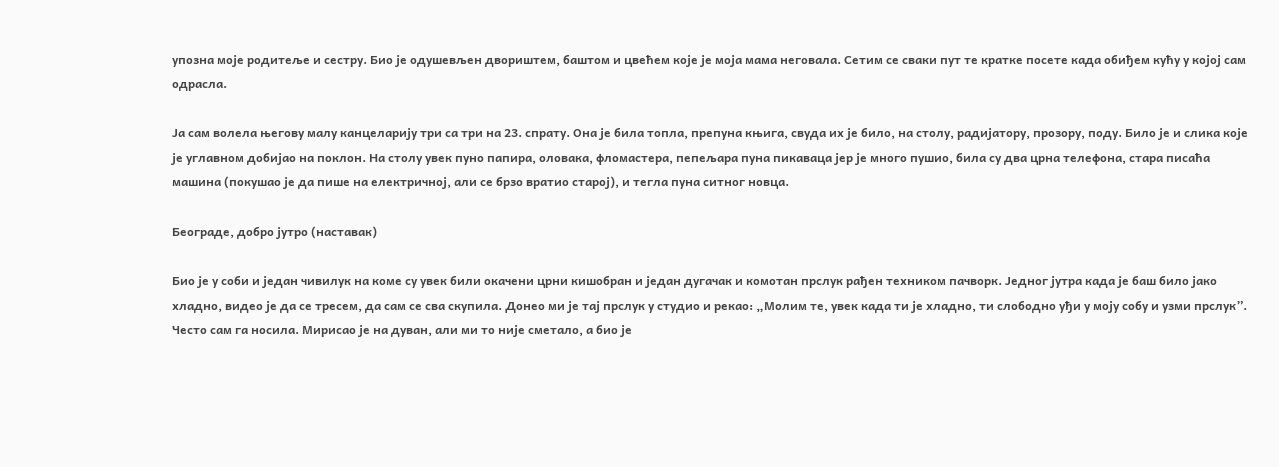упозна моје родитеље и сестру. Био је одушевљен двориштем, баштом и цвећем које је моја мама неговала. Сетим се сваки пут те кратке посете када обиђем кућу у којој сам одрасла.

Ја сам волела његову малу канцеларију три са три на 23. спрату. Она је била топла, препуна књига, свуда их је било, на столу, радијатору, прозору, поду. Било је и слика које је углавном добијао на поклон. На столу увек пуно папира, оловака, фломастера, пепељара пуна пикаваца јер је много пушио, била су два црна телефона, стара писаћа машина (покушао је да пише на електричној, али се брзо вратио старој), и тегла пуна ситног новца.

Београде, добро јутро (наставак)

Био је у соби и један чивилук на коме су увек били окачени црни кишобран и један дугачак и комотан прслук рађен техником пачворк. Једног јутра када је баш било јако хладно, видео је да се тресем, да сам се сва скупила. Донео ми је тај прслук у студио и рекао: „Молим те, увек када ти је хладно, ти слободно уђи у моју собу и узми прслук”. Често сам га носила. Мирисао је на дуван, али ми то није сметало, а био је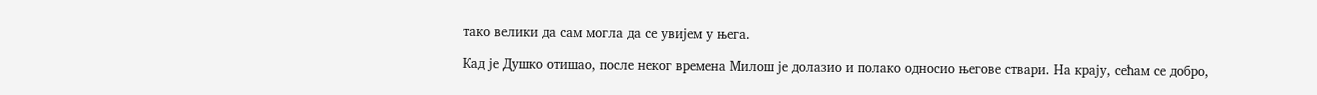тако велики да сам могла да се увијем у њега.

Кад је Душко отишао, после неког времена Милош је долазио и полако односио његове ствари. На крају, сећам се добро,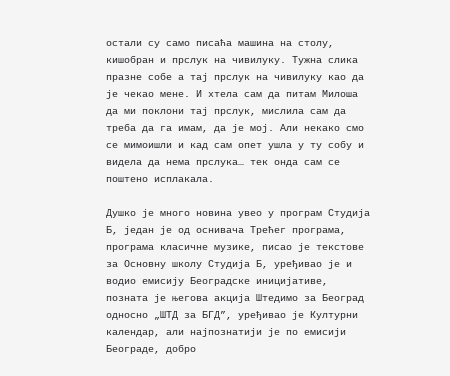остали су само писаћа машина на столу, кишобран и прслук на чивилуку. Тужна слика празне собе а тај прслук на чивилуку као да је чекао мене. И хтела сам да питам Милоша да ми поклони тај прслук, мислила сам да треба да га имам, да је мој. Али некако смо се мимоишли и кад сам опет ушла у ту собу и видела да нема прслука… тек онда сам се поштено исплакала.

Душко је много новина увео у програм Студија Б, један је од оснивача Трећег програма, програма класичне музике, писао је текстове за Основну школу Студија Б, уређивао је и водио емисију Београдске иницијативе, позната је његова акција Штедимо за Београд односно „ШТД за БГД”, уређивао је Културни календар, али најпознатији је по емисији Београде, добро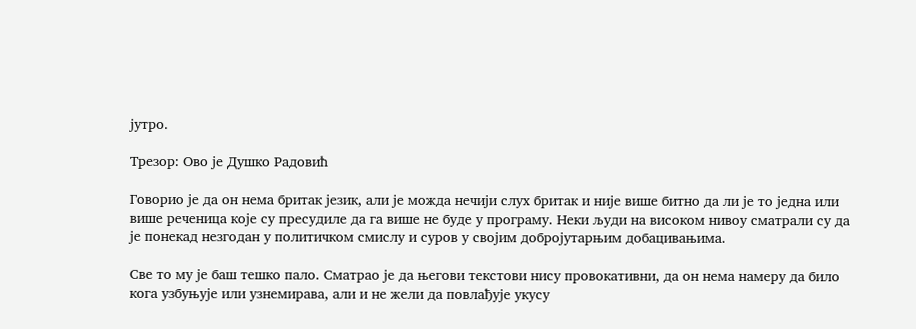јутро.

Трезор: Ово је Душко Радовић

Говорио је да он нема бритак језик, али је можда нечији слух бритак и није више битно да ли је то једна или више реченица које су пресудиле да га више не буде у програму. Неки људи на високом нивоу сматрали су да је понекад незгодан у политичком смислу и суров у својим добројутарњим добацивањима.

Све то му је баш тешко пало. Сматрао је да његови текстови нису провокативни, да он нема намеру да било кога узбуњује или узнемирава, али и не жели да повлађује укусу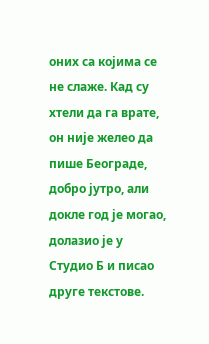оних са којима се не слаже. Кад су хтели да га врате, он није желео да пише Београде, добро јутро, али докле год је могао, долазио је у Студио Б и писао друге текстове.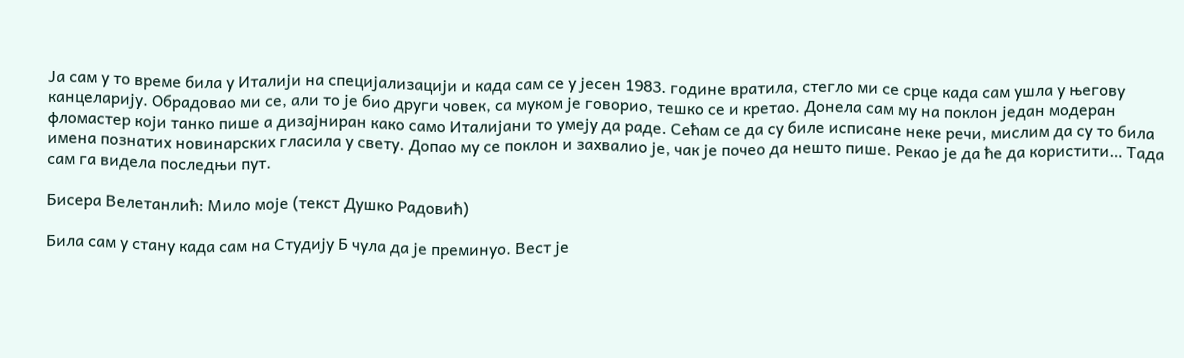Ја сам у то време била у Италији на специјализацији и када сам се у јесен 1983. године вратила, стегло ми се срце када сам ушла у његову канцеларију. Обрадовао ми се, али то је био други човек, са муком је говорио, тешко се и кретао. Донела сам му на поклон један модеран фломастер који танко пише а дизајниран како само Италијани то умеју да раде. Сећам се да су биле исписане неке речи, мислим да су то била имена познатих новинарских гласила у свету. Допао му се поклон и захвалио је, чак је почео да нешто пише. Рекао је да ће да користити… Тада сам га видела последњи пут.

Бисера Велетанлић: Мило моје (текст Душко Радовић)

Била сам у стану када сам на Студију Б чула да је преминуо. Вест је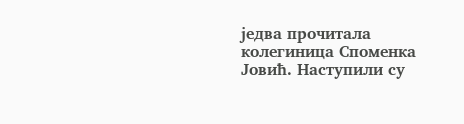једва прочитала колегиница Споменка Јовић. Наступили су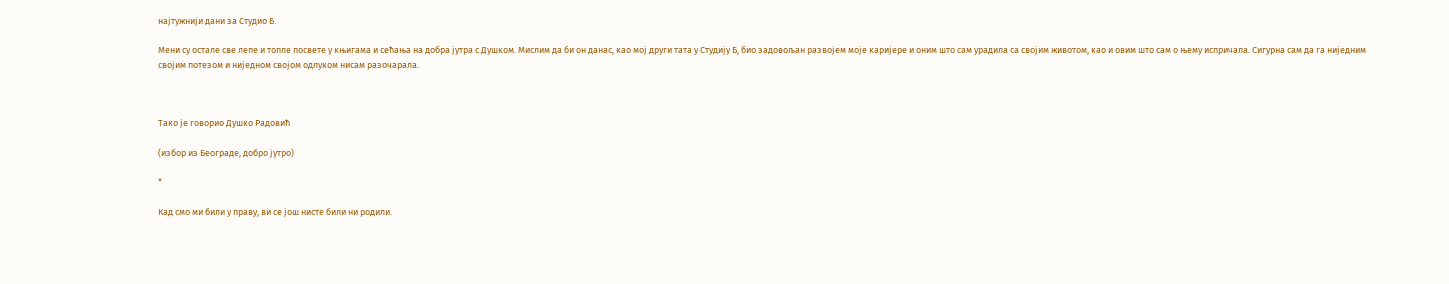најтужнији дани за Студио Б.

Мени су остале све лепе и топле посвете у књигама и сећања на добра јутра с Душком. Мислим да би он данас, као мој други тата у Студију Б, био задовољан развојем моје каријере и оним што сам урадила са својим животом, као и овим што сам о њему испричала. Сигурна сам да га ниједним својим потезом и ниједном својом одлуком нисам разочарала.



Тако је говорио Душко Радовић

(избор из Београде, добро јутро)

*

Кад смо ми били у праву, ви се још нисте били ни родили.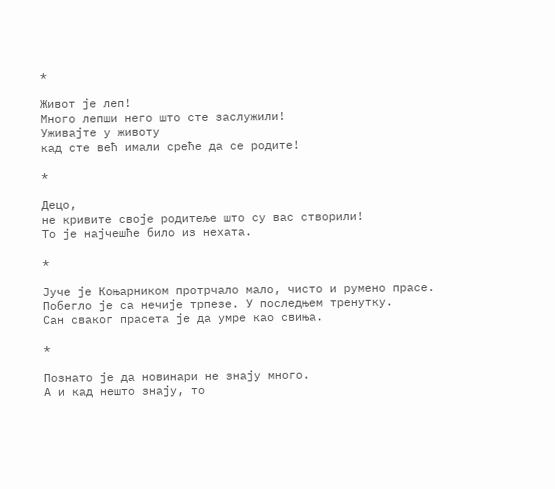*

Живот је леп!
Много лепши него што сте заслужили!
Уживајте у животу
кад сте већ имали среће да се родите!

*

Децо,
не кривите своје родитеље што су вас створили!
То је најчешће било из нехата.

*

Јуче је Коњарником протрчало мало, чисто и румено прасе.
Побегло је са нечије трпезе. У последњем тренутку.
Сан сваког прасета је да умре као свиња.

*

Познато је да новинари не знају много.
А и кад нешто знају, то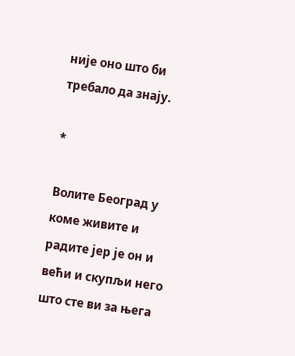није оно што би требало да знају.

*

Волите Београд у коме живите и радите јер је он и већи и скупљи него што сте ви за њега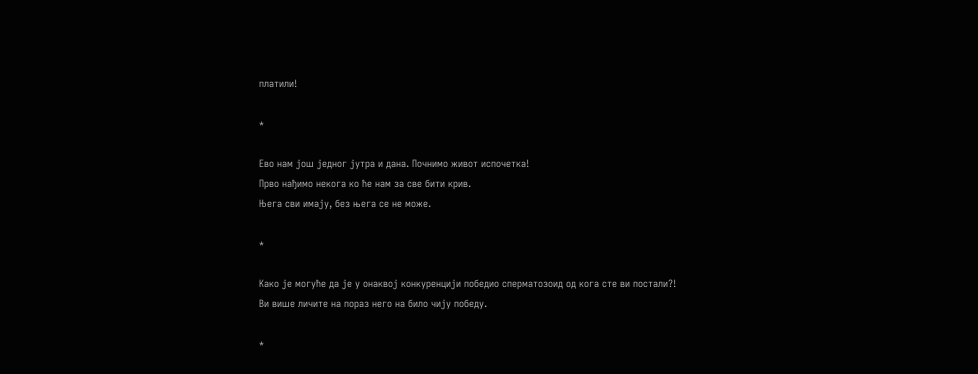платили!

*

Ево нам још једног јутра и дана. Почнимо живот испочетка!
Прво нађимо некога ко ће нам за све бити крив.
Њега сви имају, без њега се не може.

*

Како је могуће да је у онаквој конкуренцији победио сперматозоид од кога сте ви постали?!
Ви више личите на пораз него на било чију победу.

*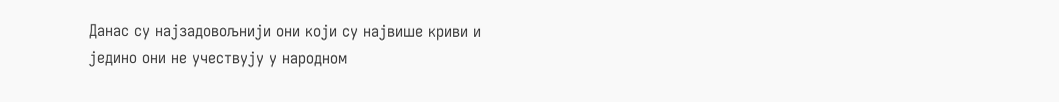Данас су најзадовољнији они који су највише криви и једино они не учествују у народном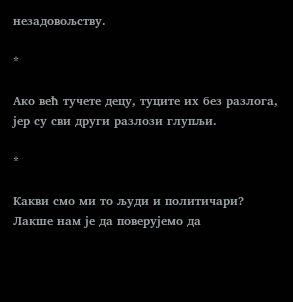незадовољству.

*

Ако већ тучете децу, туците их без разлога, јер су сви други разлози глупљи.

*

Какви смо ми то људи и политичари?
Лакше нам је да поверујемо да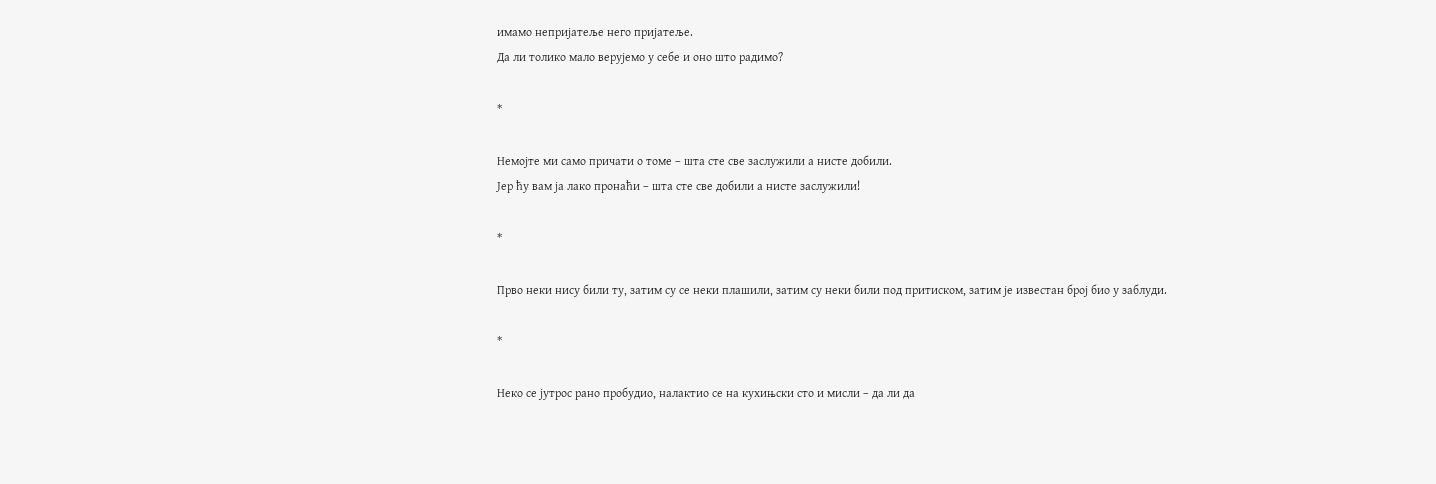имамо непријатеље него пријатеље.
Да ли толико мало верујемо у себе и оно што радимо?

*

Немојте ми само причати о томе – шта сте све заслужили а нисте добили.
Јер ћу вам ја лако пронаћи – шта сте све добили а нисте заслужили!

*

Прво неки нису били ту, затим су се неки плашили, затим су неки били под притиском, затим је известан број био у заблуди.

*

Неко се јутрос рано пробудио, налактио се на кухињски сто и мисли – да ли да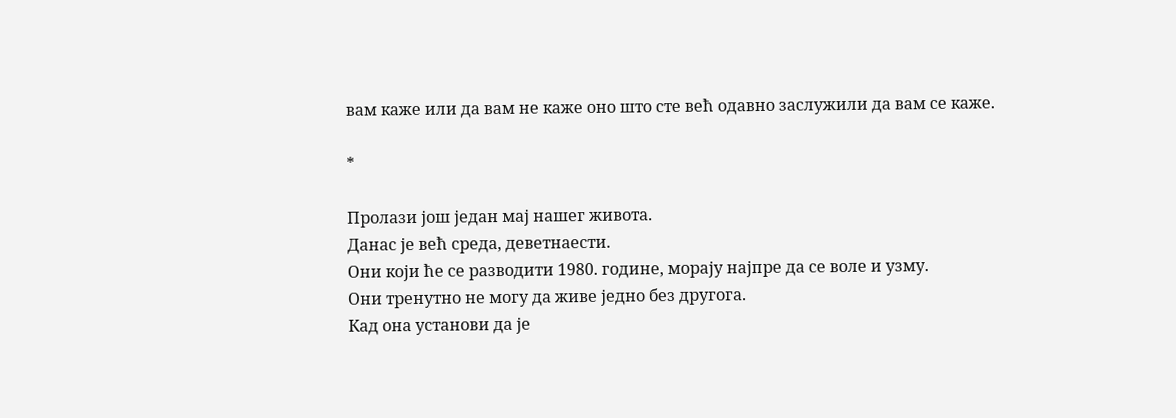вам каже или да вам не каже оно што сте већ одавно заслужили да вам се каже.

*

Пролази још један мај нашег живота.
Данас је већ среда, деветнаести.
Они који ће се разводити 1980. године, морају најпре да се воле и узму.
Они тренутно не могу да живе једно без другога.
Кад она установи да је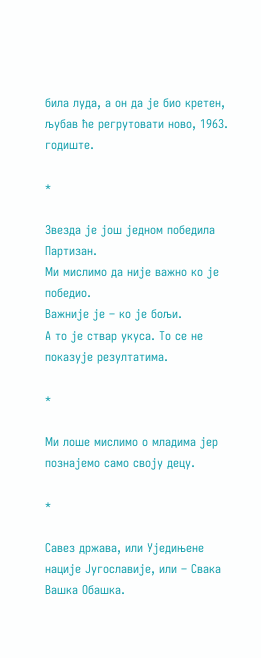била луда, а он да је био кретен, љубав ће регрутовати ново, 1963. годиште.

*

Звезда је још једном победила Партизан.
Ми мислимо да није важно ко је победио.
Важније је – ко је бољи.
А то је ствар укуса. То се не показује резултатима.

*

Ми лоше мислимо о младима јер познајемо само своју децу.

*

Савез држава, или Уједињене нације Југославије, или – Свака Вашка Обашка.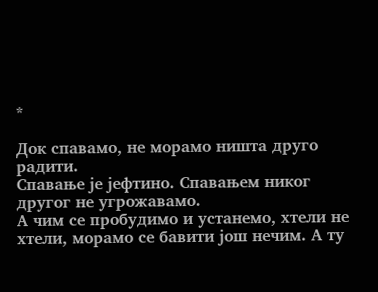*

Док спавамо, не морамо ништа друго радити.
Спавање је јефтино. Спавањем никог другог не угрожавамо.
А чим се пробудимо и устанемо, хтели не хтели, морамо се бавити још нечим. А ту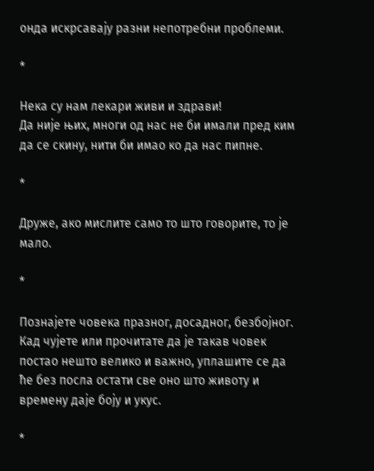онда искрсавају разни непотребни проблеми.

*

Нека су нам лекари живи и здрави!
Да није њих, многи од нас не би имали пред ким да се скину, нити би имао ко да нас пипне.

*

Друже, ако мислите само то што говорите, то је мало.

*

Познајете човека празног, досадног, безбојног.
Кад чујете или прочитате да је такав човек постао нешто велико и важно, уплашите се да ће без посла остати све оно што животу и времену даје боју и укус.

*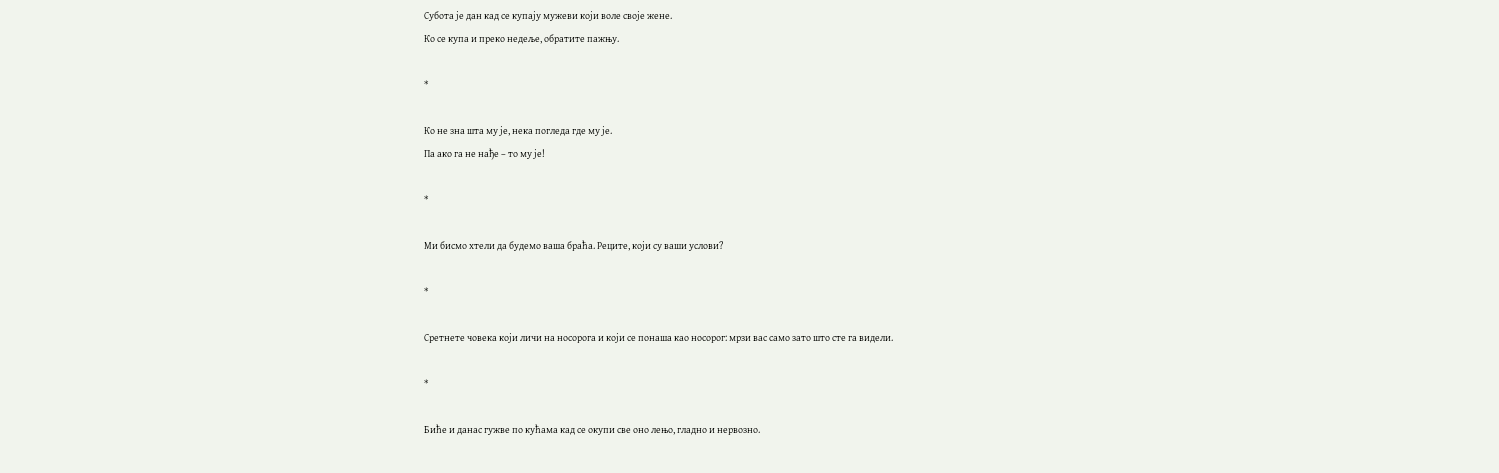Субота је дан кад се купају мужеви који воле своје жене.
Ко се купа и преко недеље, обратите пажњу.

*

Ко не зна шта му је, нека погледа где му је.
Па ако га не нађе – то му је!

*

Ми бисмо хтели да будемо ваша браћа. Реците, који су ваши услови?

*

Сретнете човека који личи на носорога и који се понаша као носорог: мрзи вас само зато што сте га видели.

*

Биће и данас гужве по кућама кад се окупи све оно лењо, гладно и нервозно.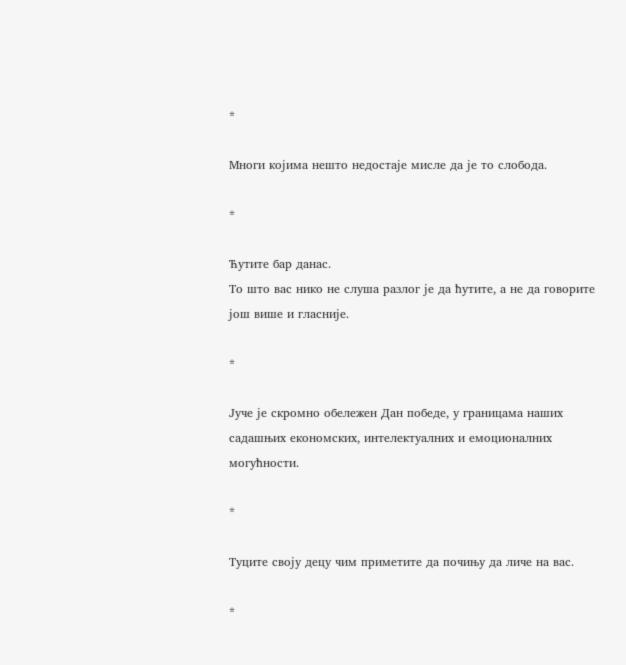*

Многи којима нешто недостаје мисле да је то слобода.

*

Ћутите бар данас.
То што вас нико не слуша разлог је да ћутите, а не да говорите још више и гласније.

*

Јуче је скромно обележен Дан победе, у границама наших садашњих економских, интелектуалних и емоционалних могућности.

*

Туците своју децу чим приметите да почињу да личе на вас.

*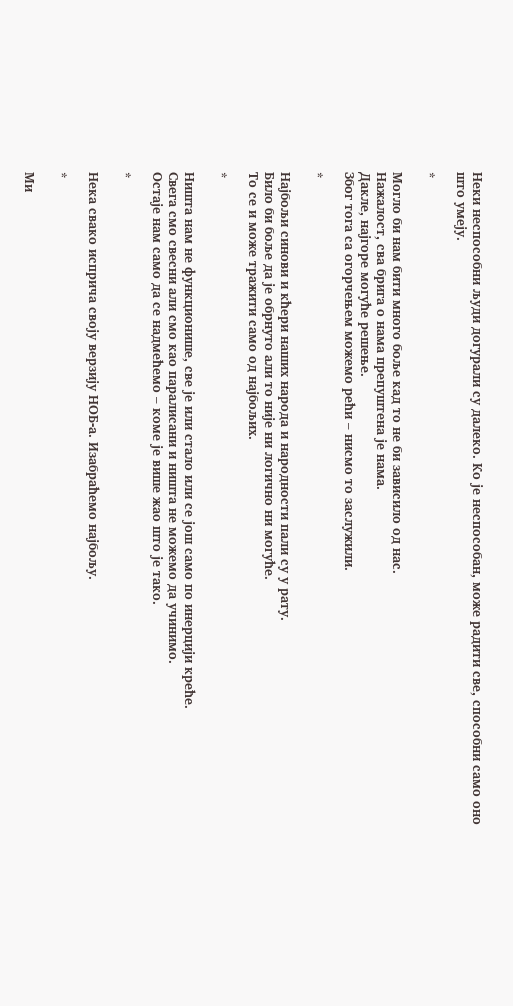Неки неспособни људи догурали су далеко. Ко је неспособан, може радити све, способни само оно што умеју.

*

Могло би нам бити много боље кад то не би зависило од нас.
Нажалост, сва брига о нама препуштена је нама.
Дакле, најгоре могуће решење.
Због тога са огорчењем можемо рећи – нисмо то заслужили.

*

Најбољи синови и кћери наших народа и народности пали су у рату.
Било би боље да је обрнуто али то није ни логично ни могуће.
То се и може тражити само од најбољих.

*

Ништа нам не функционише, све је или стало или се још само по инерцији креће.
Свега смо свесни али смо као паралисани и ништа не можемо да учинимо.
Остаје нам само да се надмећемо – коме је више жао што је тако.

*

Нека свако исприча своју верзију НОБ-а. Изабраћемо најбољу.

*

Ми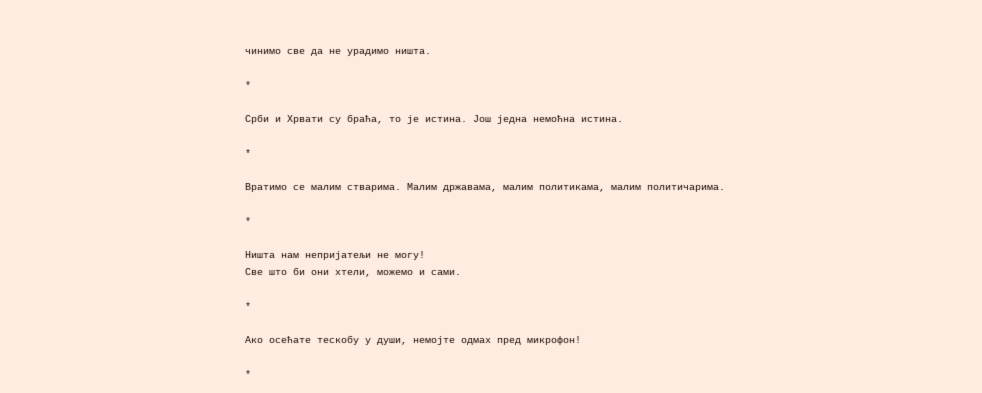чинимо све да не урадимо ништа.

*

Срби и Хрвати су браћа, то је истина. Још једна немоћна истина.

*

Вратимо се малим стварима. Малим државама, малим политикама, малим политичарима.

*

Ништа нам непријатељи не могу!
Све што би они хтели, можемо и сами.

*

Ако осећате тескобу у души, немојте одмах пред микрофон!

*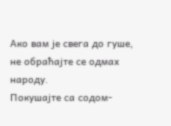Ако вам је свега до гуше, не обраћајте се одмах народу.
Покушајте са содом-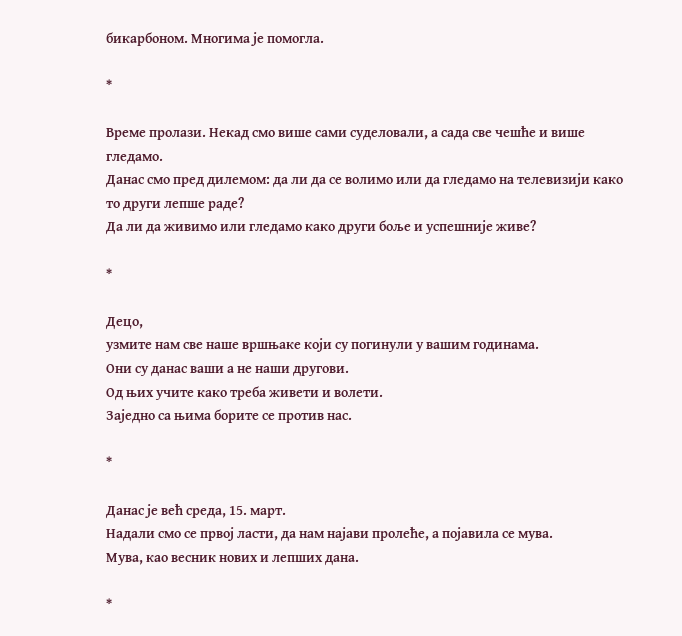бикарбоном. Многима је помогла.

*

Време пролази. Некад смо више сами суделовали, а сада све чешће и више гледамо.
Данас смо пред дилемом: да ли да се волимо или да гледамо на телевизији како то други лепше раде?
Да ли да живимо или гледамо како други боље и успешније живе?

*

Децо,
узмите нам све наше вршњаке који су погинули у вашим годинама.
Они су данас ваши а не наши другови.
Од њих учите како треба живети и волети.
Заједно са њима борите се против нас.

*

Данас је већ среда, 15. март.
Надали смо се првој ласти, да нам најави пролеће, а појавила се мува.
Мува, као весник нових и лепших дана.

*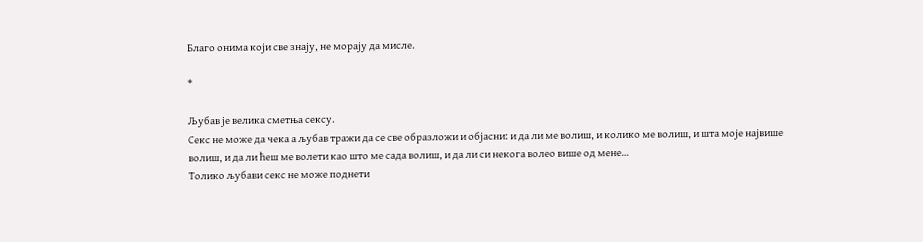Благо онима који све знају, не морају да мисле.

*

Љубав је велика сметња сексу.
Секс не може да чека а љубав тражи да се све образложи и објасни: и да ли ме волиш, и колико ме волиш, и шта моје највише волиш, и да ли ћеш ме волети као што ме сада волиш, и да ли си некога волео више од мене…
Толико љубави секс не може поднети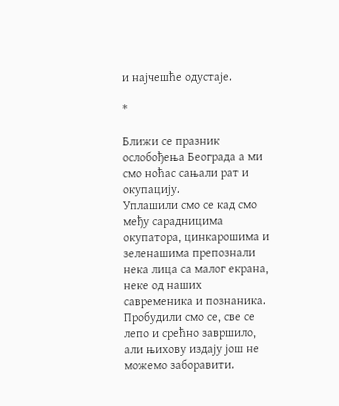и најчешће одустаје.

*

Ближи се празник ослобођења Београда а ми смо ноћас сањали рат и окупацију.
Уплашили смо се кад смо међу сарадницима окупатора, цинкарошима и зеленашима препознали нека лица са малог екрана, неке од наших савременика и познаника.
Пробудили смо се, све се лепо и срећно завршило, али њихову издају још не можемо заборавити.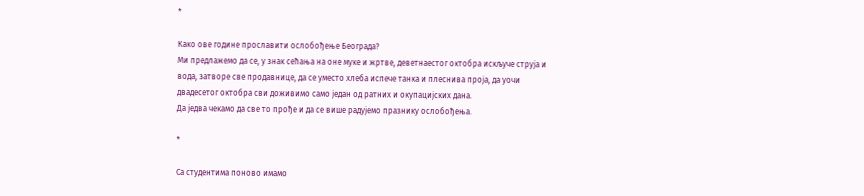*

Како ове године прославити ослобођење Београда?
Ми предлажемо да се, у знак сећања на оне муке и жртве, деветнаестог октобра искључе струја и вода, затворе све продавнице, да се уместо хлеба испече танка и плеснива проја, да уочи двадесетог октобра сви доживимо само један од ратних и окупацијских дана.
Да једва чекамо да све то прође и да се више радујемо празнику ослобођења.

*

Са студентима поново имамо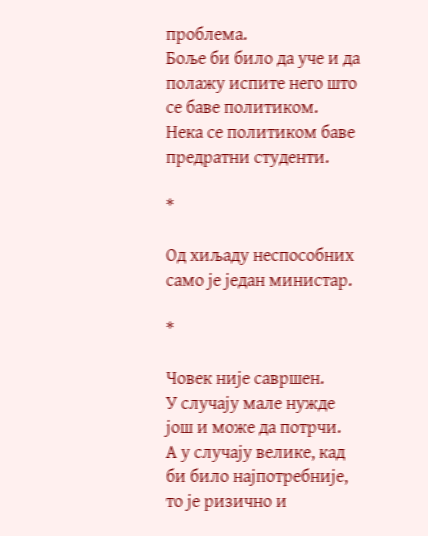проблема.
Боље би било да уче и да полажу испите него што се баве политиком.
Нека се политиком баве предратни студенти.

*

Од хиљаду неспособних само је један министар.

*

Човек није савршен.
У случају мале нужде још и може да потрчи.
А у случају велике, кад би било најпотребније, то је ризично и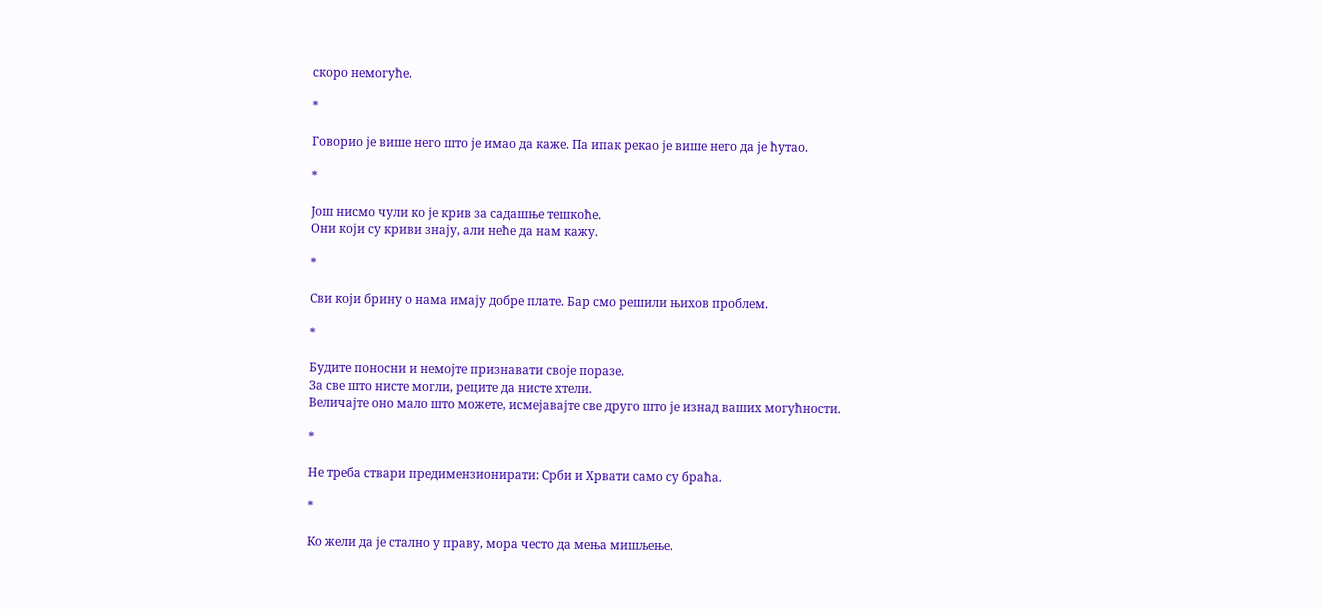скоро немогуће.

*

Говорио је више него што је имао да каже. Па ипак рекао је више него да је ћутао.

*

Још нисмо чули ко је крив за садашње тешкоће.
Они који су криви знају, али неће да нам кажу.

*

Сви који брину о нама имају добре плате. Бар смо решили њихов проблем.

*

Будите поносни и немојте признавати своје поразе.
За све што нисте могли, реците да нисте хтели.
Величајте оно мало што можете, исмејавајте све друго што је изнад ваших могућности.

*

Не треба ствари предимензионирати: Срби и Хрвати само су браћа.

*

Ко жели да је стално у праву, мора често да мења мишљење.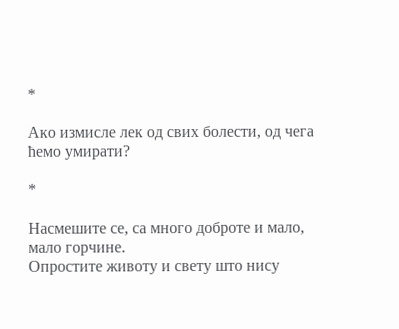*

Ако измисле лек од свих болести, од чега ћемо умирати?

*

Насмешите се, са много доброте и мало, мало горчине.
Опростите животу и свету што нису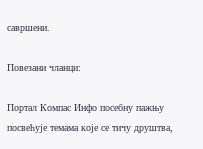савршени.

Повезани чланци:

Портал Компас Инфо посебну пажњу посвећује темама које се тичу друштва,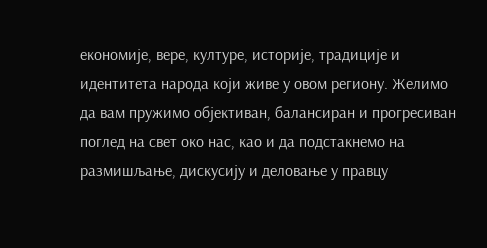економије, вере, културе, историје, традиције и идентитета народа који живе у овом региону. Желимо да вам пружимо објективан, балансиран и прогресиван поглед на свет око нас, као и да подстакнемо на размишљање, дискусију и деловање у правцу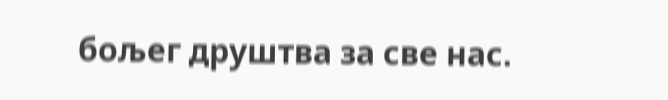бољег друштва за све нас.